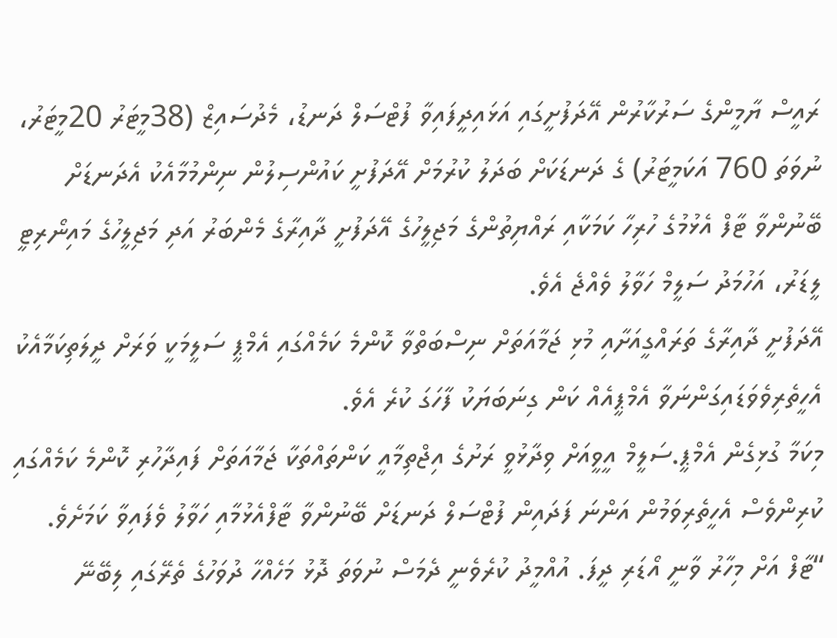ރައީސް ޔާމީންގެ ސަރުކާރުން އޭދަފުށީގައި އަޅައިދީފައިވާ ފުޓްސަލް ދަނޑު، މެދުސައިޒް (38މީޓަރު 20މީޓަރު، ނުވަތަ 760 އަކަމީޓަރު) ގެ ދަނޑަކަށް ބަދަލު ކުރުމަށް އޭދަފުށީ ކައުންސިލުން ނިންމުމާއެކު އެދަނޑަށް ބޭނުންވާ ޓާފް އެޅުމުގެ ހުރިހާ ކަމަކާއި ރައްޔިތުންގެ މަޖިލީހުގެ އޭދަފުށީ ދާއިރާގެ މެންބަރު އަދި މަޖިލީހުގެ މައިނޯރިޓީ ލީޑަރު، އަހުމަދު ސަލީމް ހަވާލު ވެއްޖެ އެވެ.
އޭދަފުށީ ދާއިރާގެ ތަރައްގީއަށާއި މުޅި ޖަމާއަތަށް ނިސްބަތްވާ ކޮންމެ ކަމެއްގައި އެމްޕީ ސަލީމަކީ ވަރަށް ދީލަތިކަމާއެކު އެހީތެރިވެވަޑައިގަންނަވާ އެމްޕީއެއް ކަން ގިނަބަޔަކު ފާހަގަ ކުރެ އެވެ.
މިކަމާ ގުޅިގެން އެމްޕީ.ސަލީމް އީވީއަށް ވިދާޅުވީ ރަށުގެ އިޖްތިމާއީ ކަންތައްތަކާ ޖަމާއަތަށް ފައިދާހުރި ކޮންމެ ކަމެއްގައި ކުރިންވެސް އެހީތެރިވަމުން އަންނަ ފަދައިން ފުޓްސަލް ދަނޑަށް ބޭނުންވާ ޓާފްއެޅުމާއި ހަވާލު ވެފައިވާ ކަމަށެވެ.
“ޓާފް އަށް މިހާރު ވާނީ އޯޑަރި ދީފަ. އުއްމީދު ކުރެވެނީ ދެމަސް ނުވަތަ ދޮޅު މަހެއްހާ ދުވަހުގެ ތެރޭގައި ލިބޭނޭ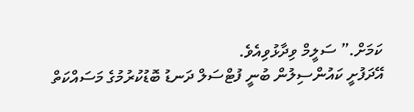ކަމަށް.” ސަލީމް ވިދާޅުވިއެވެ.
އޭދަފުށީ ކައުންސިލުން ބުނީ ފުޓްސަލް ދަނޑު ބޮޑުކުރުމުގެ މަސައްކަތް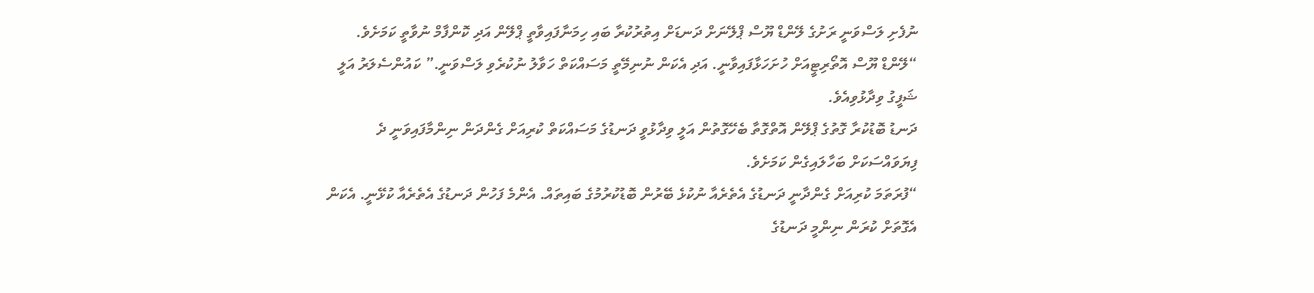ނުފެށި ލަސްވަނީ ރަށުގެ ލޭންޑް ޔޫސް ޕްލޭނަށް ދަނޑަށް އިތުރުކުރާ ބައި ހިމަނާފައިވާތީ ޕްލޭން އަދި ކޮންފާމް ނުވާތީ ކަމަށެވެ.
“ލޭންޑް ޔޫސް އޮތޯރިޓީއަށް ހުށަހަޅާފައިވާނީ. އަދި އެކަން ނުނިމޭތީ މަސައްކަތް ހަވާލު ނުކުރެވި ލަސްވަނީ.” ކައުންސެލަރު އަލީ ޝަފީގު ވިދާޅުވިއެވެ.
ދަނޑު ބޮޑުކުރާ ގޮތުގެ ޕްލޭން އޮތްގޮތާ ބެހޭގޮތުން އަލީ ވިދާޅުވީ ދަނޑުގެ މަސައްކަތް ކުރިއަށް ގެންދަން ނިންމާފައިވަނީ ދެ ފިޔަވައްސަކަށް ބަހާލައިގެން ކަމަށެވެ.
“ފުރަތަމަ ކުރިއަށް ގެންދާނީ ދަނޑުގެ އެތެރެއާ ނުކުޅެ ބޭރުން ބޮޑުކުރުމުގެ ބައިތައް. އެންމެ ފަހުން ދަނޑުގެ އެތެރެއާ ކުޅޭނީ. އެކަން އެގޮތަށް ކުރަން ނިންމީ ދަނޑުގެ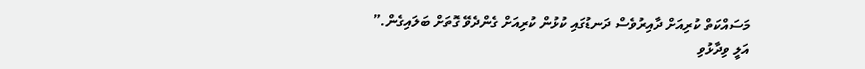މަސައްކަތް ކުރިއަށް ދާއިރުވެސް ދަނޑުގައި ކުޅުން ކުރިއަށް ގެންދެވޭ ގޮތަށް ބަލައިގެން.”
އަލީ ވިދާޅުވި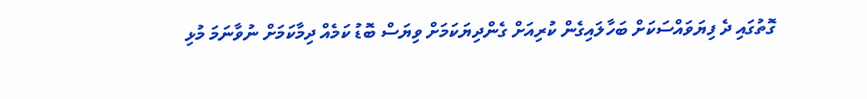ގޮތުގައި ދެ ފިޔަވައްސަކަށް ބަހާލައިގެން ކުރިއަށް ގެންދިޔަކަމަށް ވިޔަސް ބޮޑު ކަމެއް ދިމާކަމަށް ނުވާނަމަ މުޅި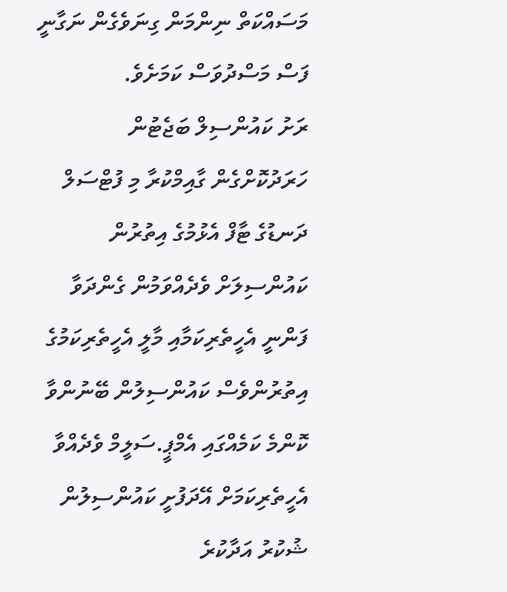މަސައްކަތް ނިންމަން ގިނަވެގެން ނަގާނީ ފަސް މަސްދުވަސް ކަމަށެވެ.
ރަށު ކައުންސިލް ބަޖެޓުން ހަރަދުކޮށްގެން ގާއިމްކުރާ މި ފުޓްސަލް ދަނޑުގެ ޓާފް އެޅުމުގެ އިތުރުން ކައުންސިލަށް ވެދެއްވަމުން ގެންދަވާ ފަންނީ އެހީތެރިކަމާއި މާލީ އެހީތެރިކަމުގެ އިތުރުންވެސް ކައުންސިލުން ބޭނުންވާ ކޮންމެ ކަމެއްގައި އެމްޕީ.ސަލީމް ވެދެއްވާ އެހީތެރިކަމަށް އޭދަފުށީ ކައުންސިލުން ޝުކުރު އަދާކުރެ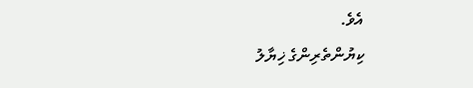އެވެ.
ކިޔުންތެރިންގެ ޚިޔާލު